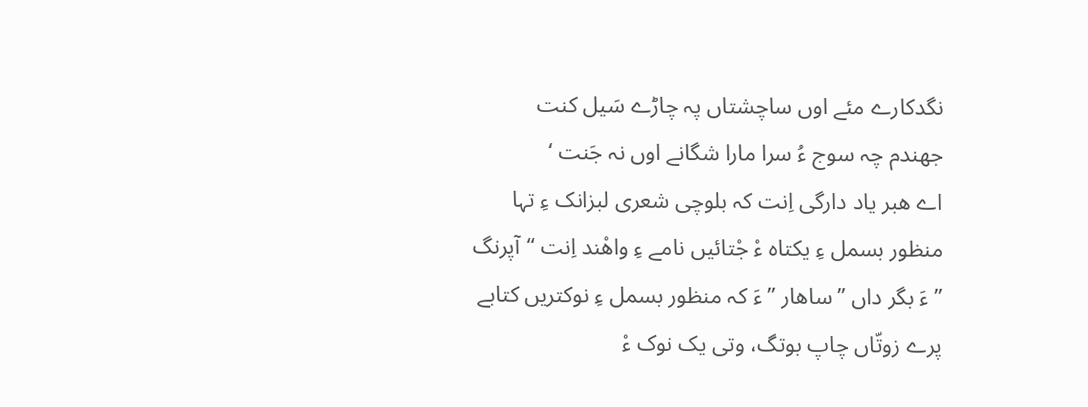نگدکارے مئے اوں ساچشتاں پہ چاڑے سَیل کنت
جھندم چہ سوج ءُ سرا مارا شگانے اوں نہ جَنت ‘
اے ھبر یاد دارگی اِنت کہ بلوچی شعری لبزانک ءِ تہا منظور بسمل ءِ یکتاہ ءْ جْتائیں نامے ءِ واھْند اِنت “آپرنگ ” ءَ بگر داں ” ساھار ” ءَ کہ منظور بسمل ءِ نوکتریں کتابے پرے زوتّاں چاپ بوتگ، وتی یک نوک ءْ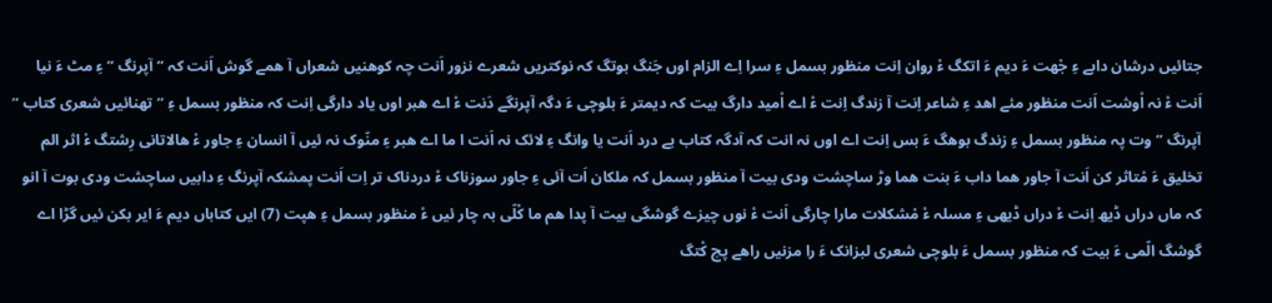جتائیں درشان دابے ءِ جْھت ءَ دیم ءَ اتکگ ءْ روان اِنت منظور بسمل ءِ سرا اِے الزام اوں جَنگ بوتگ کہ نوکتریں شعرے نزور اَنت چہ کوھنیں شعراں آ ھمے گوش اَنت کہ ” آپرنگ ” ءِ مٹ ءَ نیا اَنت ءْ نہ اْوشت اَنت منظور مئے اھد ءِ شاعر اِنت آ زندگ اِنت ءْ اے اْمید دارگ بیت کہ دیمتر ءَ بلوچی ءَ دگہ آپرنگے دَنت ءْ اے ھبر اوں یاد دارگی اِنت کہ منظور بسمل ءِ ” تھنائیں شعری کتاب ” آپرنگ ” وت پہ منظور بسمل ءِ زندگ بوھگ ءَ بس اِنت اے اوں نہ انت کہ آدگہ کتاب بے درد اَنت یا وانگ ءِ لائک نہ اَنت ا ما اے ھبر ءِ منّوک نہ ئیں آ انسان ءِ جاور ءْ ھالاتانی رِشتگ ءْ اثر الم تخلیق ءَ مْتاثر کن اَنت آ جاور ھما داب ءَ بنت ھما وڑ ساچشت ودی بیت آ منظور بسمل کہ ملکان اَت آئی ءِ جاور سوزناک ءْ دردناک تر اِت اَنت پمشکہ آپرنگ ءِ دابیں ساچشت ودی بوت آ انو کہ ماں دراں ڈیھ اِنت ءْ دراں ڈیھی ءِ مسلہ ءْ مْشکلات مارا چارگی اَنت ءْ نوں چیزے گوشگی بیت آ پدا ھم ما کْلّی بہ چار ئیں ءْ منظور بسمل ءِ ھپت (7) ایں کتاباں دیم ءَ ایر بکن ئیں گڑا اے گوشگ الّمی ءَ بیت کہ منظور بسمل ءَ بلوچی شعری لبزانک ءَ را مزنیں راھے پچ کْتگ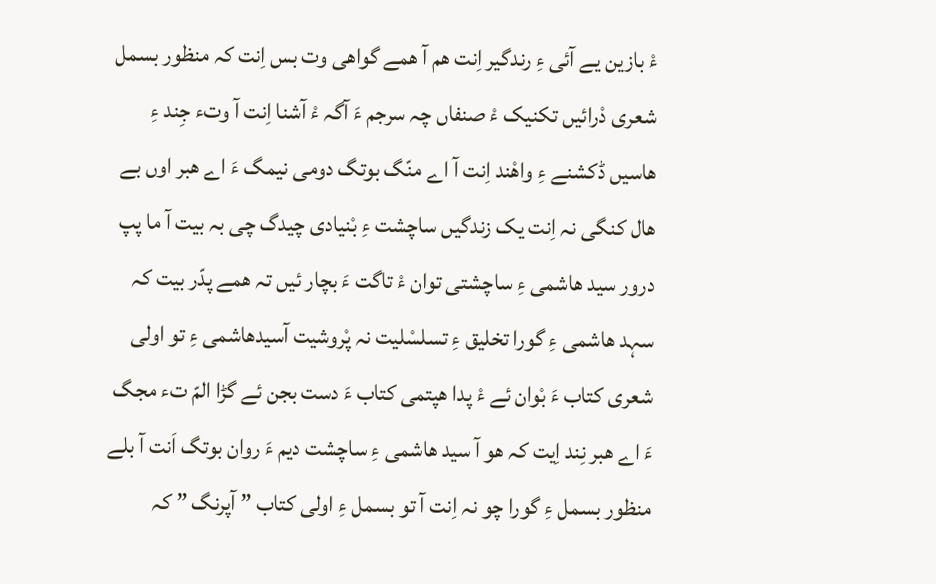ءْ بازین یے آئی ءِ رندگیر اِنت ھم آ ھمے گواھی وت بس اِنت کہ منظور بسمل شعری دْرائیں تکنیک ءْ صنفاں چہ سرجم ءَ آگہ ءْ آشنا اِنت آ وتء جِند ءِ ھاسیں ڈکشنے ءِ واھْند اِنت آ اے منّگ بوتگ دومی نیمگ ءَ اے ھبر اوں بے ھال کنگی نہ اِنت یک زندگیں ساچشت ءِ بْنیادی چیدگ چی بہ بیت آ ما پپ درور سید ھاشمی ءِ ساچشتی توان ءْ تاگت ءَ بچار ئیں تہ ھمے پدّر بیت کہ سہد ھاشمی ءِ گورا تخلیق ءِ تسلسْلیت نہ پْروشیت آسیدھاشمی ءِ تو اولی شعری کتاب ءَ بْوان ئے ءْ پدا ھپتمی کتاب ءَ دست بجن ئے گڑا المّ تء مجگ ءَ اے ھبر نِند اِیت کہ ھو آ سید ھاشمی ءِ ساچشت دیم ءَ روان بوتگ اَنت آ بلے منظور بسمل ءِ گورا چو نہ اِنت آ تو بسمل ءِ اولی کتاب ” آپرنگ ” کہ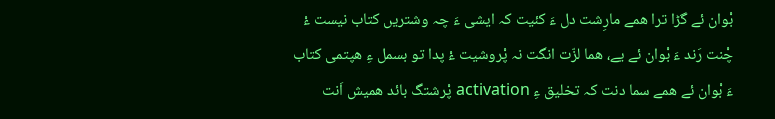بْوان ئے گڑا ترا ھمے مارِشت دل ءَ کئیت کہ ایشی ءَ چہ وشتریں کتاب نیست ءْ چْنت رَند ءَ بْوان ئے یے، ھما لزّت انگت نہ پْروشیت ءْ پدا تو بسمل ءِ ھپتمی کتاب ءَ بْوان ئے ھمے سما دنت کہ تخلیق ءِ activation پْرشتگ بائد ھمیش اَنت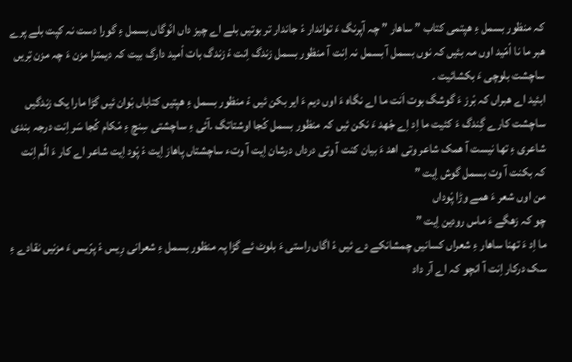کہ منظور بسمل ءِ ھپتمی کتاب ” ساھار ” چہ آپرنگ ءَ تواندار ءْ جاندار تر بوتیں بلے اے چیز داں انّوگاں بسمل ءِ گورا دست نہ کپت بلے پرے ھبر ما نا اْمّید اوں مہ بئیں کہ نوں بسمل آ بسمل نہ اِنت آ منظور بسمل زندگ اِنت ءْ زندگ بات اْمید دارگ بیت کہ دیمترا مزن ءَ چہ مزن تِریں ساچشت بلوچی ءَ بکشائیت ۔
ابئید اے ھبراں کہ بْرز ءَ گوشگ بوت اَنت ما اے نگاہ ءَ اوں دیم ءَ ایر بکن ئیں ءْ منظور بسمل ءِ ھپتیں کتاباں بْوان ئیں گڑا مارا یک زندگیں ساچشت کارے گِندگ ءَ کئیت ما اِد اِے جْھد ءَ نکن ئیں کہ منظور بسمل کْجا اوشتاتگ ۔آئی ءِ ساچشتی سِنچ ءِ مْکام کْجا سَر اِنت درجہ بندی شاعری ءِ تھا نیست آ ھمک شاعر وتی اھد ءَ بیان کنت آ وتی درداں درشان اِیت آ وتء ساچشتاں پاھاز اِیت ءْ پْود اِیت شاعر اے کار ءَ الّم اِنت کہ بکنت آ وت بسمل گوش اِیت ”
من اوں شعر ءَ ھمے وڑا پْوداں
چو کہ زھگے ءَ ماس رودین اِیت ”
ما اِد ءَ تھنا ساھار ءِ شعراں کسانیں چمشانکے دے ئیں ءْ اگاں راستی ءَ بلوٹ ئے گڑا پہ منظور بسمل ءِ شعرانی رِیس ءْ پرّیس ءَ مزنیں نقادے ءِ سک درکار اِنت آ انچو کہ اے آر داد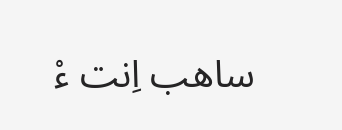ساھب اِنت ءْ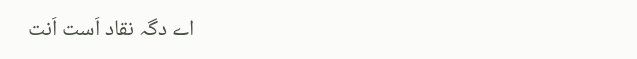اے دگہ نقاد اَست اَنت